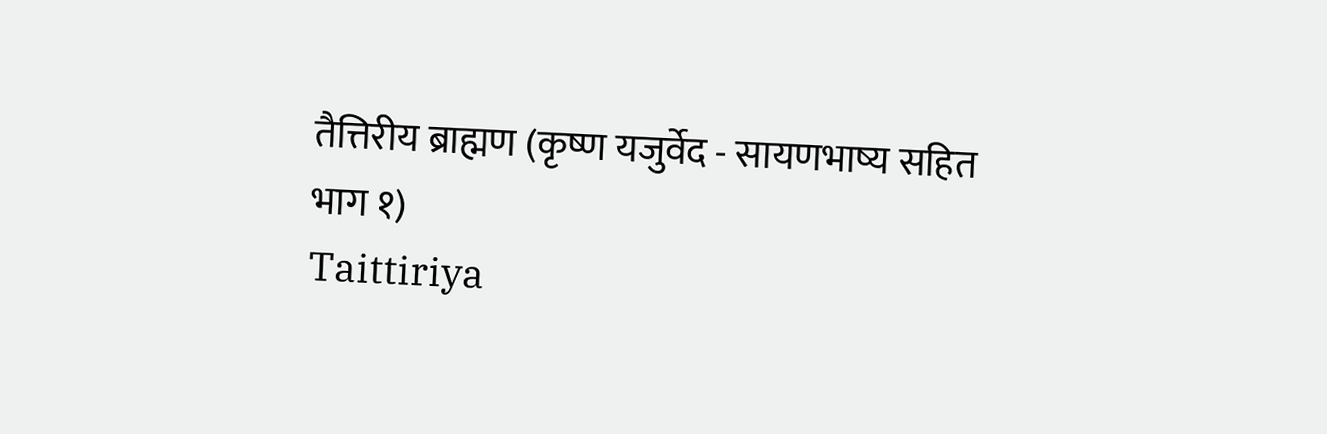तैत्तिरीय ब्राह्मण (कृष्ण यजुर्वेद - सायणभाष्य सहित भाग १)
Taittiriya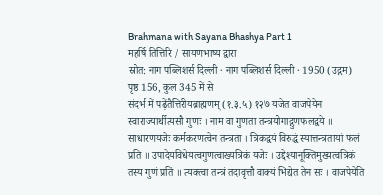Brahmana with Sayana Bhashya Part 1
महर्षि तित्तिरि / सायणभाष्य द्वारा
स्रोत: नाग पब्लिशर्स दिल्ली · नाग पब्लिशर्स दिल्ली · 1950 (उद्गम)
पृष्ठ 156, कुल 345 में से
संदर्भ में पढ़ेंतैत्तिरीयब्राह्मणम् (१.३.५) १२७ यजेत वाजपेयेन स्वाराज्यार्थीत्यसौ गुणः । नाम वा गुणता तन्त्रयोगाद्गुणफलद्वये ॥ साधारणयजेः कर्मकरणत्वेन तन्त्रता । त्रिकद्वयं विरुद्धं स्यात्तन्त्रतायां फलं प्रति ॥ उपादेयविधेयत्वगुणत्वाख्यत्रिकं यजेः । उद्देश्यानूक्तिमुख्यत्वत्रिकं तस्य गुणं प्रतिं ॥ त्यक्त्वा तन्त्रं तदावृत्तौ वाक्यं भिद्येत तेन सः । वाजपेयेति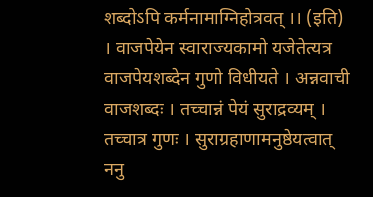शब्दोऽपि कर्मनामाग्निहोत्रवत् ।। (इति) । वाजपेयेन स्वाराज्यकामो यजेतेत्यत्र वाजपेयशब्देन गुणो विधीयते । अन्नवाची वाजशब्दः । तच्चान्नं पेयं सुराद्रव्यम् । तच्चात्र गुणः । सुराग्रहाणामनुष्ठेयत्वात् ननु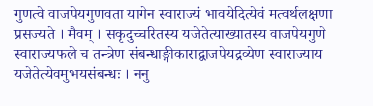गुणत्वे वाजपेयगुणवता यागेन स्वाराज्यं भावयेदित्येवं मत्वर्थलक्षणा प्रसज्यते । मैवम् । सकृदुच्चरितस्य यजेतेत्याख्यातस्य वाजपेयगुणे स्वाराज्यफले च तन्त्रेण संबन्धाङ्गीकाराद्वाजपेयद्रव्येण स्वाराज्याय यजेतेत्येवमुभयसंबन्धः । ननु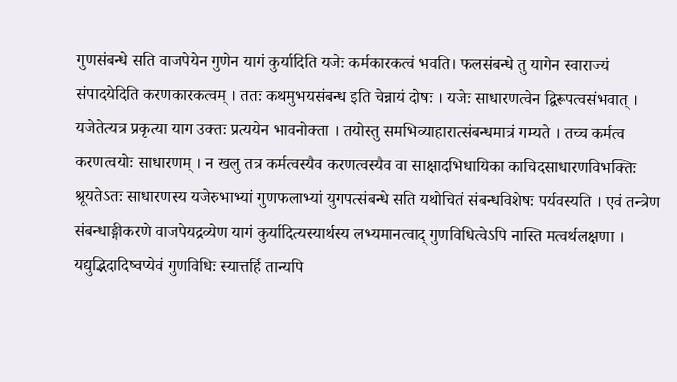गुणसंबन्धे सति वाजपेयेन गुणेन यागं कुर्यादिति यजेः कर्मकारकत्वं भवति। फलसंबन्धे तु यागेन स्वाराज्यं संपादयेदिति करणकारकत्वम् । ततः कथमुभयसंबन्ध इति चेन्नायं दोषः । यजेः साधारणत्वेन द्विरूपत्वसंभवात् । यजेतेत्यत्र प्रकृत्या याग उक्तः प्रत्ययेन भावनोक्ता । तयोस्तु समभिव्याहारात्संबन्धमात्रं गम्यते । तच्च कर्मत्व करणत्वयोः साधारणम् । न खलु तत्र कर्मत्वस्यैव करणत्वस्यैव वा साक्षादभिधायिका काचिदसाधारणविभक्तिः श्रूयतेऽतः साधारणस्य यजेरुभाभ्यां गुणफलाभ्यां युगपत्संबन्धे सति यथोचितं संबन्धविशेषः पर्यवस्यति । एवं तन्त्रेण संबन्धाङ्गीकरणे वाजपेयद्रव्येण यागं कुर्यादित्यस्यार्थस्य लभ्यमानत्वाद् गुणविधित्वेऽपि नास्ति मत्वर्थलक्षणा । यद्युद्भिदादिष्वप्येवं गुणविधिः स्यात्तर्हि तान्यपि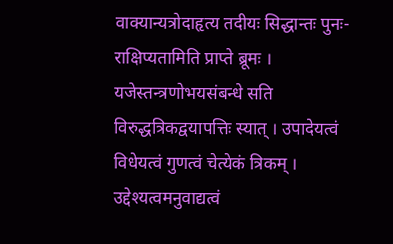वाक्यान्यत्रोदाहृत्य तदीयः सिद्धान्तः पुनः-राक्षिप्यतामिति प्राप्ते ब्रूमः । यजेस्तन्त्रणोभयसंबन्धे सति विरुद्धत्रिकद्वयापत्तिः स्यात् । उपादेयत्वं विधेयत्वं गुणत्वं चेत्येकं त्रिकम् । उद्देश्यत्वमनुवाद्यत्वं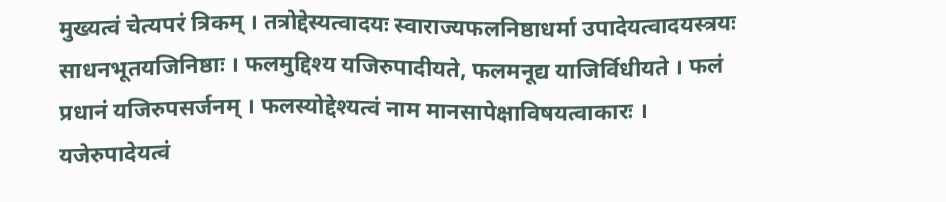मुख्यत्वं चेत्यपरं त्रिकम् । तत्रोद्देस्यत्वादयः स्वाराज्यफलनिष्ठाधर्मा उपादेयत्वादयस्त्रयः साधनभूतयजिनिष्ठाः । फलमुद्दिश्य यजिरुपादीयते, फलमनूद्य याजिर्विधीयते । फलं प्रधानं यजिरुपसर्जनम् । फलस्योद्देश्यत्वं नाम मानसापेक्षाविषयत्वाकारः । यजेरुपादेयत्वं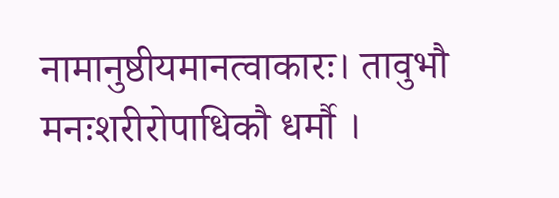नामानुष्ठीयमानत्वाकारः। तावुभौ मनःशरीरोपाधिकौ धर्मौ ।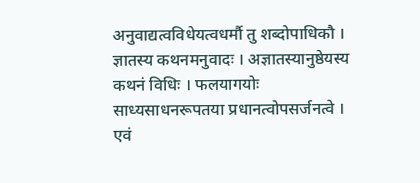अनुवाद्यत्वविधेयत्वधर्मौ तु शब्दोपाधिकौ । ज्ञातस्य कथनमनुवादः । अज्ञातस्यानुष्ठेयस्य कथनं विधिः । फलयागयोः साध्यसाधनरूपतया प्रधानत्वोपसर्जनत्वे । एवं